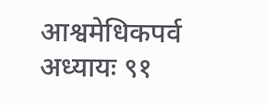आश्वमेधिकपर्व
अध्यायः ९१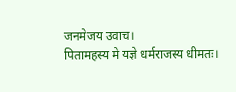जनमेजय उवाच।
पितामहस्य मे यज्ञे धर्मराजस्य धीमतः।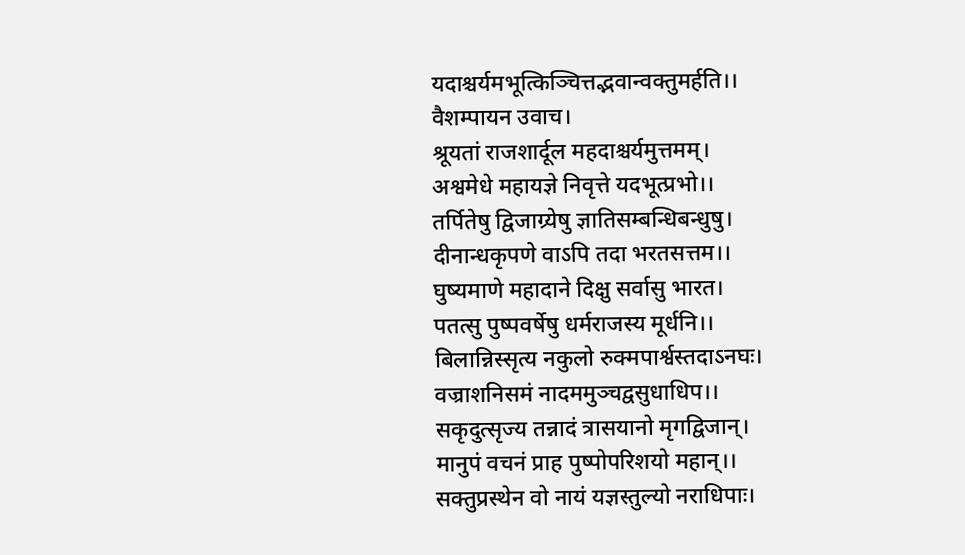यदाश्चर्यमभूत्किञ्चित्तद्भवान्वक्तुमर्हति।।
वैशम्पायन उवाच।
श्रूयतां राजशार्दूल महदाश्चर्यमुत्तमम्।
अश्वमेधे महायज्ञे निवृत्ते यदभूत्प्रभो।।
तर्पितेषु द्विजाग्र्येषु ज्ञातिसम्बन्धिबन्धुषु।
दीनान्धकृपणे वाऽपि तदा भरतसत्तम।।
घुष्यमाणे महादाने दिक्षु सर्वासु भारत।
पतत्सु पुष्पवर्षेषु धर्मराजस्य मूर्धनि।।
बिलान्निस्सृत्य नकुलो रुक्मपार्श्वस्तदाऽनघः।
वज्राशनिसमं नादममुञ्चद्वसुधाधिप।।
सकृदुत्सृज्य तन्नादं त्रासयानो मृगद्विजान्।
मानुपं वचनं प्राह पुष्पोपरिशयो महान्।।
सक्तुप्रस्थेन वो नायं यज्ञस्तुल्यो नराधिपाः।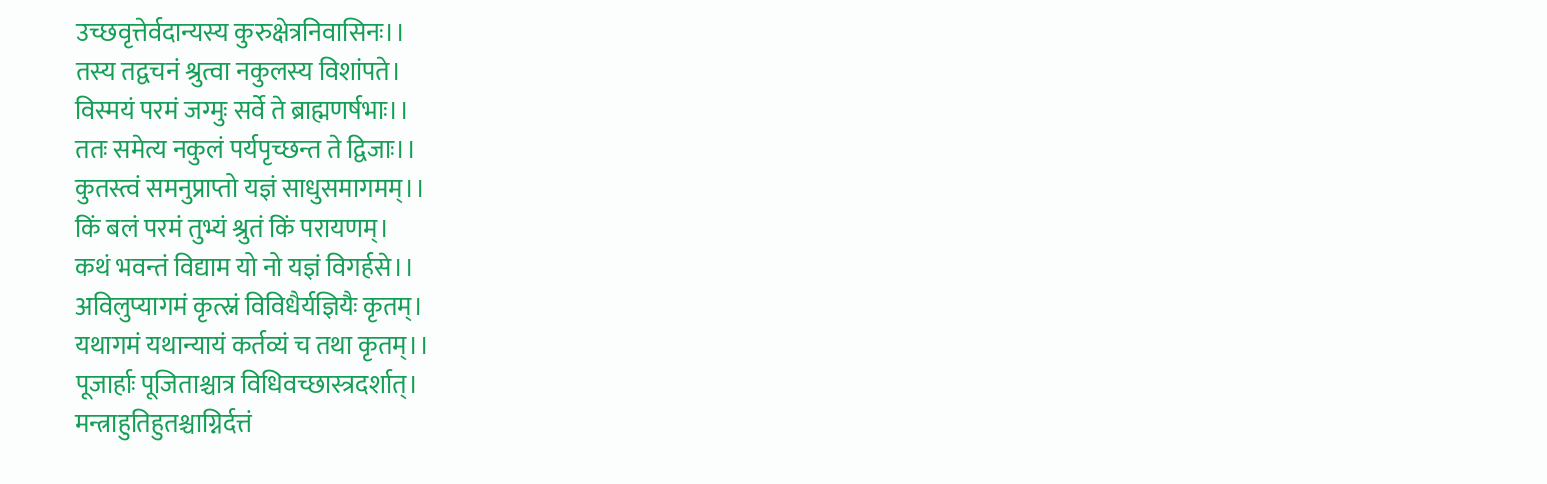उच्छवृत्तेर्वदान्यस्य कुरुक्षेत्रनिवासिनः।।
तस्य तद्वचनं श्रुत्वा नकुलस्य विशांपते।
विस्मयं परमं जग्मुः सर्वे ते ब्राह्मणर्षभाः।।
ततः समेत्य नकुलं पर्यपृच्छन्त ते द्विजाः।।
कुतस्त्वं समनुप्राप्तो यज्ञं साधुसमागमम्।।
किं बलं परमं तुभ्यं श्रुतं किं परायणम्।
कथं भवन्तं विद्याम यो नो यज्ञं विगर्हसे।।
अविलुप्यागमं कृत्स्नं विविधैर्यज्ञियैः कृतम्।
यथागमं यथान्यायं कर्तव्यं च तथा कृतम्।।
पूजार्हाः पूजिताश्चात्र विधिवच्छास्त्रदर्शात्।
मन्त्राहुतिहुतश्चाग्निर्दत्तं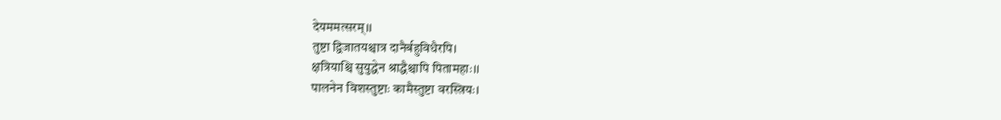देयममत्सरम्।।
तुष्टा द्विजातयश्चात्र दानैर्बहुविधैरपि।
क्षत्रियाश्चि सुयुद्धेन श्राद्धैश्चापि पितामहाः।।
पालनेन विशस्तुष्टाः कामैस्तुष्टा वरस्त्रियः।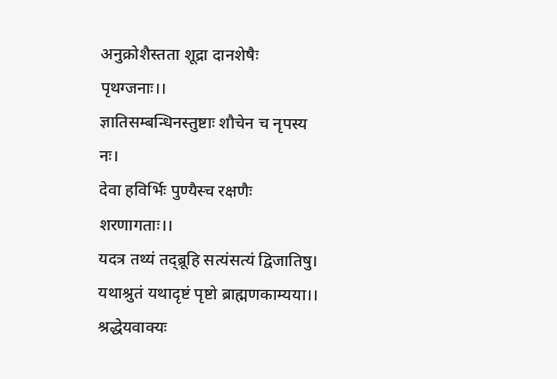अनुक्रोशैस्तता शूद्रा दानशेषैः पृथग्जनाः।।
ज्ञातिसम्बन्धिनस्तुष्टाः शौचेन च नृपस्य नः।
देवा हविर्भिः पुण्यैस्च रक्षणैः शरणागताः।।
यदत्र तथ्यं तद्ब्रूहि सत्यंसत्यं द्विजातिषु।
यथाश्रुतं यथादृष्टं पृष्टो ब्राह्मणकाम्यया।।
श्रद्धेयवाक्यः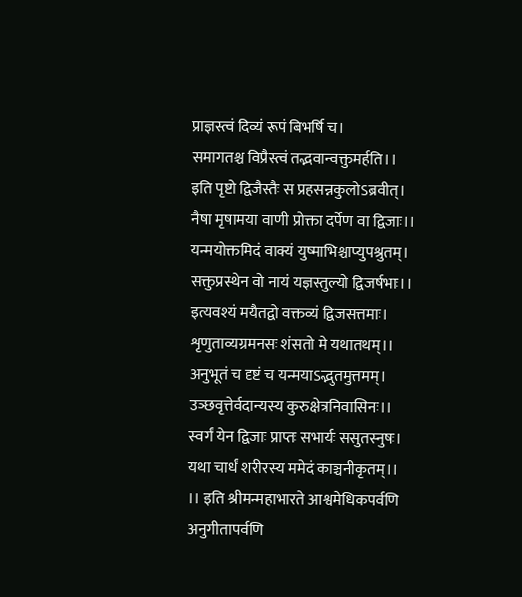प्राज्ञस्त्वं दिव्यं रूपं बिभर्षि च।
समागतश्च विप्रैस्त्वं तद्भवान्वक्तुमर्हति।।
इति पृष्टो द्विजैस्तैः स प्रहसन्नकुलोऽब्रवीत्।
नैषा मृषामया वाणी प्रोक्ता दर्पेण वा द्विजाः।।
यन्मयोक्तमिदं वाक्यं युष्माभिश्चाप्युपश्रुतम्।
सक्तुप्रस्थेन वो नायं यज्ञस्तुल्यो द्विजर्षभाः।।
इत्यवश्यं मयैतद्वो वक्तव्यं द्विजसत्तमाः।
शृणुताव्यग्रमनसः शंसतो मे यथातथम्।।
अनुभूतं च दृष्टं च यन्मयाऽद्भुतमुत्तमम्।
उञ्छवृत्तेर्वदान्यस्य कुरुक्षेत्रनिवासिनः।।
स्वर्गं येन द्विजाः प्राप्तः सभार्यः ससुतस्नुषः।
यथा चार्धं शरीरस्य ममेदं काञ्चनीकृतम्।।
।। इति श्रीमन्महाभारते आश्वमेधिकपर्वणि
अनुगीतापर्वणि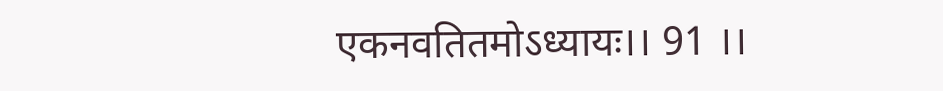एकनवतितमोऽध्यायः।। 91 ।।